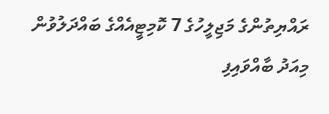ރައްޔިތުންގެ މަޖިލީހުގެ 7 ކޮމިޓީއެއްގެ ބައްދަލުވުން މިއަދު ބާއްވައިފި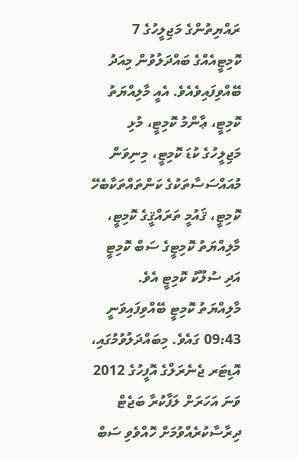ރައްޔިތުންގެ މަޖިލީހުގެ 7 ކޮމިޓީއެއްގެ ބައްދަލުވުން މިއަދު ބޭއްވިފައިވެއެވެ. އެއީ މާލިއްޔަތު ކޮމިޓީ، ޢާންމު ކޮމިޓީ، މުޅި މަޖިލީހުގެ ކުޑަ ކޮމިޓީ، މިނިވަން މުއައްސަސާތަކުގެ ކަންތައްތަކާބެހޭ ކޮމިޓީ، ޤައުމީ ތަރައްޤީގެ ކޮމިޓީ، މާލިއްޔަތު ކޮމިޓީގެ ސަބް ކޮމިޓީ އަދި ސުލޫކު ކޮމިޓީ އެވެ.
މާލިއްޔަތު ކޮމިޓީ ބޭއްވިފައިވަނީ 09:43 ގައެވެ. މިބައްދަލުވުމުގައި، އޮޑިޓަރ ޖެނެރަލްގެ އޮފީހުގެ 2012 ވަނަ އަހަރަށް ލަފާކުރާ ބަޖެޓް ދިރާސާކުރެއްވުމަށް ހޮއްވެވި ސަބް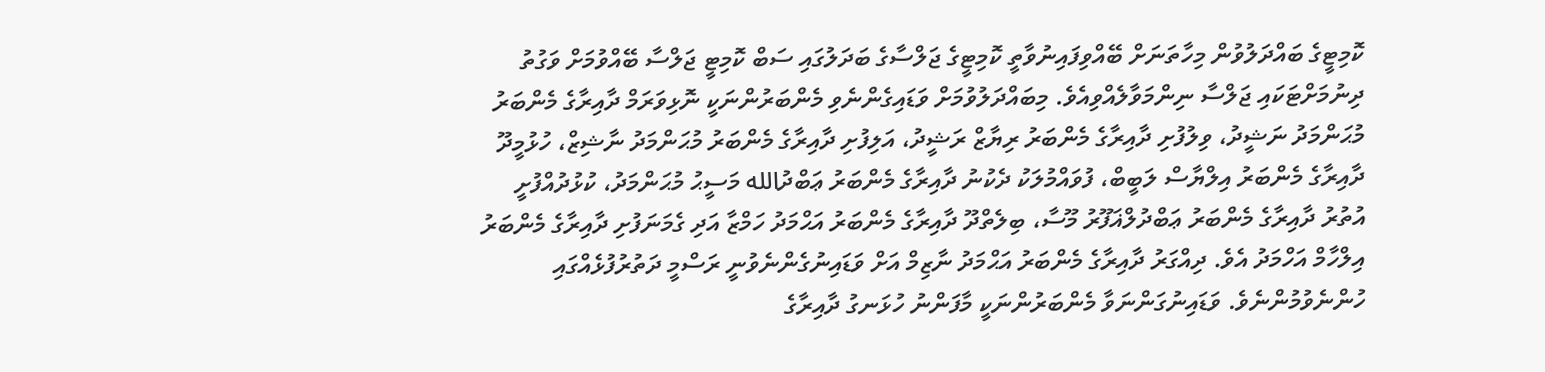ކޮމިޓީގެ ބައްދަލުވުން މިހާތަނަށް ބޭއްވިފައިނުވާތީ ކޮމިޓީގެ ޖަލްސާގެ ބަދަލުގައި ސަބް ކޮމިޓީ ޖަލްސާ ބޭއްވުމަށް ވަގުތު ދިނުމަށްޓަކައި ޖަލްސާ ނިންމަވާލެއްވިއެވެ. މިބައްދަލުވުމަށް ވަޑައިގެންނެވި މެންބަރުންނަކީ ނޮޅިވަރަމް ދާއިރާގެ މެންބަރު މުޙަންމަދު ނަޝީދު، ވިލުފުށި ދާއިރާގެ މެންބަރު ރިޔާޒް ރަޝީދު، އަލިފުށި ދާއިރާގެ މެންބަރު މުޙަންމަދު ނާޝިޒް، ހުޅުމީދޫ ދާއިރާގެ މެންބަރު އިލްޔާސް ލަބީބް، ފުވައްމުލަކު ދެކުނު ދާއިރާގެ މެންބަރު ޢަބްދުالله މަސީޙު މުޙަންމަދު، ކުޅުދުއްފުށީ އުތުރު ދާއިރާގެ މެންބަރު ޢަބްދުލްޣަފޫރު މޫސާ، ބިލެތްދޫ ދާއިރާގެ މެންބަރު އަޙްމަދު ހަމްޒާ އަދި ގެމަނަފުށި ދާއިރާގެ މެންބަރު އިލްހާމް އަހްމަދު އެވެ. ދިއްގަރު ދާއިރާގެ މެންބަރު އަޙްމަދު ނާޒިމް އަށް ވަޑައިނުގެންނެވުނީ ރަސްމީ ދަތުރުފުޅެއްގައި ހުންނެވުމުންނެވެ. ވަޑައިނުގަންނަވާ މެންބަރުންނަކީ މާފަންނު ހުޅަނގު ދާއިރާގެ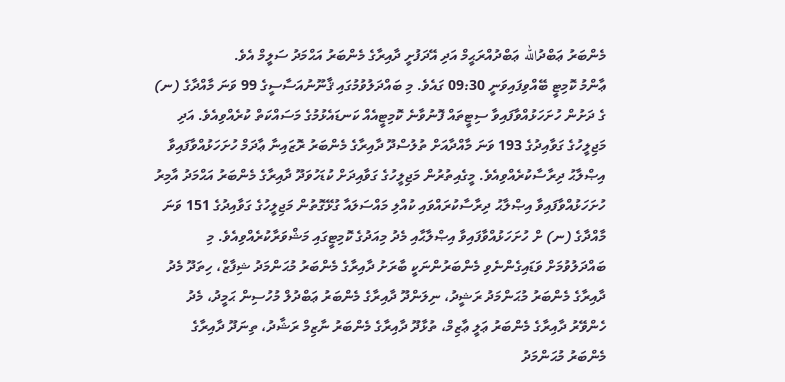މެންބަރު ޢަބްދުالله ޢަބްދުއްރަޙީމް އަދި އޭދަފުށީ ދާއިރާގެ މެންބަރު އަޙްމަދު ސަލީމް އެވެ.
ޢާންމު ކޮމިޓީ ބޭއްވިފައިވަނީ 09:30 ގައެވެ. މި ބައްދަލުވުމުގައި ޤާނޫނުއަސާސީގެ 99 ވަނަ މާއްދާގެ (ނ) ގެ ދަށުން ހުށަހަޅުއްވާފައިވާ ސިޓީތައް ފޮނުވާނެ ކޮމިޓީއެއް ކަނޑައެޅުމުގެ މަސައްކަތް ކުރެއްވިއެވެ. އަދި މަޖިލީހުގެ ގަވާއިދުގެ 193 ވަނަ މާއްދާއަށް ތުލުސްދޫ ދާއިރާގެ މެންބަރު ރޮޒައިނާ ޢާދަމް ހުށަހަޅުއްވާފައިވާ އިޞްލާޙު ދިރާސާކުރެއްވިއެވެ. މީގެއިތުރުން މަޖިލީހުގެ ގަވާއިދަށް ކުޑަހުވަދޫ ދާއިރާގެ މެންބަރު އަޙްމަދު އާމިރު ހުށަހަޅުއްވާފައިވާ އިޞްލާޙު ދިރާސާކުރައްވައި ކުއްލި މައްސަލައާ ގުޅޭގޮތުން މަޖިލީހުގެ ގަވާއިދުގެ 151 ވަނަ މާއްދާގެ (ނ) ށް ހުށަހަޅުއްވާފައިވާ އިޞްލާޙާއި މެދު މިއަދުގެ ކޮމިޓީގައި މަޝްވަރާކުރެއްވިއެވެ. މި ބައްދަލުވުމަށް ވަޑައިގެންނެވި މެންބަރުންނަކީ ބާރަށު ދާއިރާގެ މެންބަރު މުޙަންމަދު ޝިފާޒް، ހިތަދޫ މެދު ދާއިރާގެ މެންބަރު މުޙަންމަދު ރަޝީދު، ނިލަންދޫ ދާއިރާގެ މެންބަރު ޢަބްދުލް މުހުސިން ޙަމީދު، މެދު ހެންވޭރު ދާއިރާގެ މެންބަރު ޢަލީ ޢާޒިމް، ތުޅާދޫ ދާއިރާގެ މެންބަރު ނާޒިމް ރަޝާދު، ތިނަދޫ ދާއިރާގެ މެންބަރު މުޙަންމަދު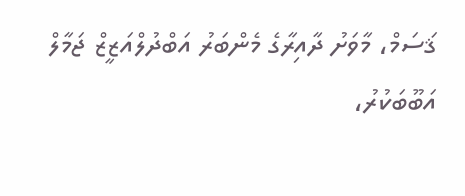ޤަސަމް، މާވަށު ދާއިރާގެ މެންބަރު އަބްދުލްއަޒީޒް ޖަމާލް އަބޫބަކުރު،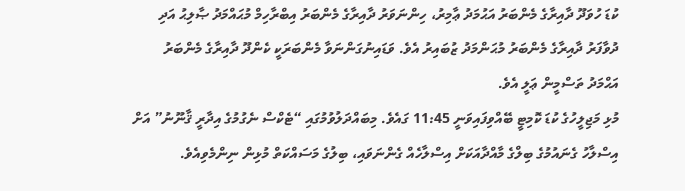ކުޑަ ހުވަދޫ ދާއިރާގެ މެންބަރު އަޙުމަދު ޢާމިރު، ހިންނަވަރު ދާއިރާގެ މެންބަރު އިބްރާހިމް މުޙައްމަދު ޞާލިޙު އަދި ދުވާފަރު ދާއިރާގެ މެންބަރު މުޙަންމަދު ޒުބައިރު އެވެ. ވަޑައިނުގަންނަވާ މެންބަރަކީ ކެންދޫ ދާއިރާގެ މެންބަރު އަޙްމަދު ތަސްމީން ޢަލީ އެވެ.
މުޅި މަޖިލީހުގެ ކުޑަ ކޮމިޓީ ބޭއްވިފައިވަނީ 11:45 ގައެވެ. މިބައްދަލުވުމުގައި “ޓެކްސް ނެގުމުގެ އިދާރީ ޤާނޫނު” އަށް އިސްލާހު ގެނައުމުގެ ބިލްގެ މާއްދާއަކަށް އިސްލާހެއް ގެންނަވައި، ބިލުގެ މަސައްކަތް މުޅިން ނިންމެވިއެވެ.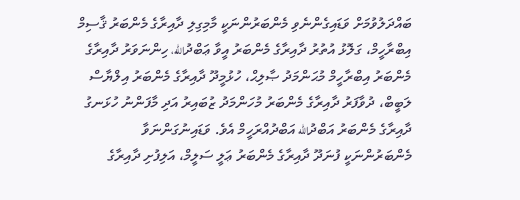ބައްދަލުވުމަށް ވަޑައިގެންނެވި މެންބަރުންނަކީ މާމިގިލި ދާއިރާގެ މެންބަރު ޤާސިމް އިބްރާހީމް، ގަލޮޅު އުތުރު ދާއިރާގެ މެންބަރު އީވާ ޢަބްދުالله، ހިންނަވަރު ދާއިރާގެ މެންބަރު އިބްރާހީމް މުޙަންމަދު ޞާލިޙް، ހުޅުމީދޫ ދާއިރާގެ މެންބަރު އިލްޔާސް ލަބީބް، ދުވާފަރު ދާއިރާގެ މެންބަރު މުހަންމަދު ޒުބައިރު އަދި މާފަންނު ހުޅަނގު ދާއިރާގެ މެންބަރު އަބްދުالله އަބްދުއްރަހީމް އެވެ. ވަޑައިނުގަންނަވާ މެންބަރުންނަކީ ފުނަދޫ ދާއިރާގެ މެންބަރު ޢަލީ ސަލީމް، އަލިފުށި ދާއިރާގެ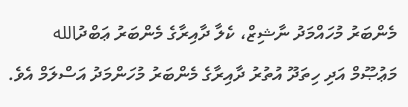މެންބަރު މުހައްމަދު ނާޝިޒް، ކެލާ ދާއިރާގެ މެންބަރު ޢަބްދުالله މަޢުޞޫމް އަދި ހިތަދޫ އުތުރު ދާއިރާގެ މެންބަރު މުހަންމަދު އަސްލަމް އެވެ.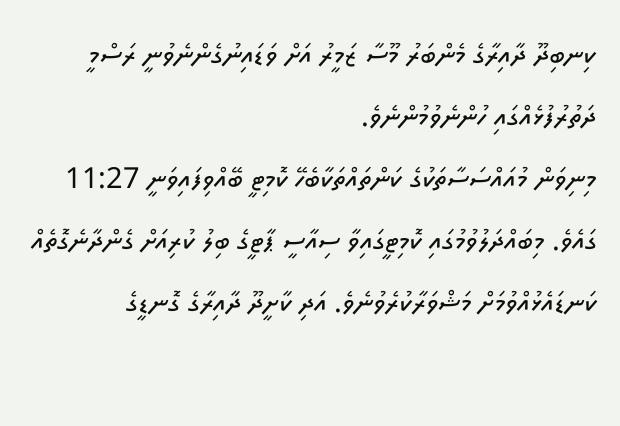ކިނބިދޫ ދާއިރާގެ މެންބަރު މޫސާ ޒަމީރު އަށް ވަޑައިނުގެންނެވުނީ ރަސްމީ ދަތުރުފުޅެއްގައި ހުންނެވުމުންނެވެ.
މިނިވަން މުއައްސަސާތަކުގެ ކަންތައްތަކާބެހޭ ކޮމިޓީ ބޭއްވިފައިވަނީ 11:27 ގައެވެ. މިބައްދަލުވުމުގައި ކޮމިޓީގައިވާ ސިއާސީ ޕާޓީގެ ބިލު ކުރިއަށް ގެންދާނެގޮތެއް ކަނޑައެޅުއްވުމަށް މަޝްވަރާކުރެވުނެވެ. އަދި ކާށީދޫ ދާއިރާގެ ގޮނޑީގެ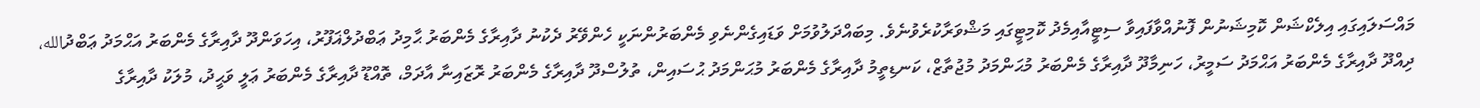މައްސަލައިގައި އިލެކްޝަން ކޮމިޝަނުން ފޮނުއްވާފައިވާ ސިޓީއާއިމެދު ކޮމިޓީގައި މަޝްވަރާކުރެވުނެވެ. މިބައްދަލުވުމަށް ވަޑައިގެންނެވި މެންބަރުންނަކީ ހެންވޭރު ދެކުނު ދާއިރާގެ މެންބަރު ޙާމިދު ޢަބްދުލްޣަފޫރު، އިހަވަންދޫ ދާއިރާގެ މެންބަރު އަޙްމަދު ޢަބްދުالله، ދިއްދޫ ދާއިރާގެ މެންބަރު އަޙްމަދު ސަމީރު، ހަނިމާދޫ ދާއިރާގެ މެންބަރު މުޙަންމަދު މުޖުތާޒް، ކަނޑިތީމު ދާއިރާގެ މެންބަރު މުޙަންމަދު ޙުސައިން، ތުލުސްދޫ ދާއިރާގެ މެންބަރު ރޮޒައިނާ އާދަމް، ތޮއްޑޫ ދާއިރާގެ މެންބަރު ޢަލީ ވަޙީދު، މުލަކު ދާއިރާގެ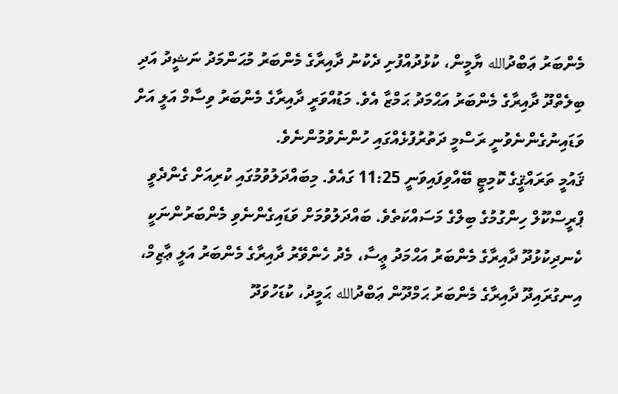މެންބަރު ޢަބްދުالله ޔާމީން، ކުޅުދުއްފުށި ދެކުނު ދާއިރާގެ މެންބަރު މުޙަންމަދު ނަޝީދު އަދި ބިލެތްދޫ ދާއިރާގެ މެންބަރު އަޙްމަދު ޙަމްޒާ އެވެ. މަޑުއްވަރީ ދާއިރާގެ މެންބަރު ވިސާމް އަލީ އަށް ވަޑައިނުގެންނެވުނީ ރަސްމީ ދަތުރުފުޅެއްގައި ހުންނެވުމުންނެވެ.
ޤައުމީ ތަރައްޤީގެ ކޮމިޓީ ބޭއްވިފައިވަނީ 11:25 ގައެވެ. މިބައްދަލުވުމުގައި ކުރިއަށް ގެންދެވީ ޕްރީސްކޫލް ހިންގުމުގެ ބިލްގެ މަސައްކަތެވެ. ބައްދަލުވުމަށް ވަޑައިގެންނެވި މެންބަރުންނަކީ ކެނދިކުޅުދޫ ދާއިރާގެ މެންބަރު އަޙްމަދު ޢީސާ، މެދު ހެންވޭރު ދާއިރާގެ މެންބަރު އަލީ ޢާޒިމް، އިނގުރައިދޫ ދާއިރާގެ މެންބަރު ޙަމްދޫން ޢަބްދުالله ޙަމީދު، ކުޑަހުވަދޫ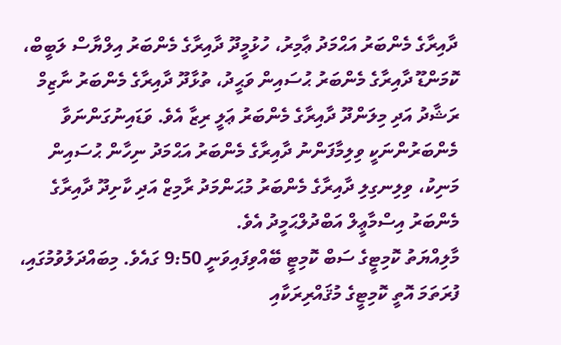ދާއިރާގެ މެންބަރު އަޙްމަދު ޢާމިރު، ހުޅުމީދޫ ދާއިރާގެ މެންބަރު އިލްޔާސް ލަބީބް، ކޮމަންޑޫ ދާއިރާގެ މެންބަރު ޙުސައިން ވަޙީދު، ތުޅާދޫ ދާއިރާގެ މެންބަރު ނާޒިމް ރަޝާދު އަދި މިލަންދޫ ދާއިރާގެ މެންބަރު ޢަލީ ރިޒާ އެވެ. ވަޑައިނުގަންނަވާ މެންބަރުންނަކީ ވިލިމާފަންނު ދާއިރާގެ މެންބަރު އަޙްމަދު ނިހާން ޙުސައިން މަނިކު، ވިލިނގިލި ދާއިރާގެ މެންބަރު މުޙަންމަދު ރާމިޒް އަދި ކާށިދޫ ދާއިރާގެ މެންބަރު އިސްމާޢީލް އަބްދުލްޙަމީދު އެވެ.
މާލިއްޔަތު ކޮމިޓީގެ ސަބް ކޮމިޓީ ބޭއްވިފައިވަނީ 9:50 ގައެވެ. މިބައްދަލުވުމުގައި، ފުރަތަމަ އޮތީ ކޮމިޓީގެ މުޤައްރިރަކާއި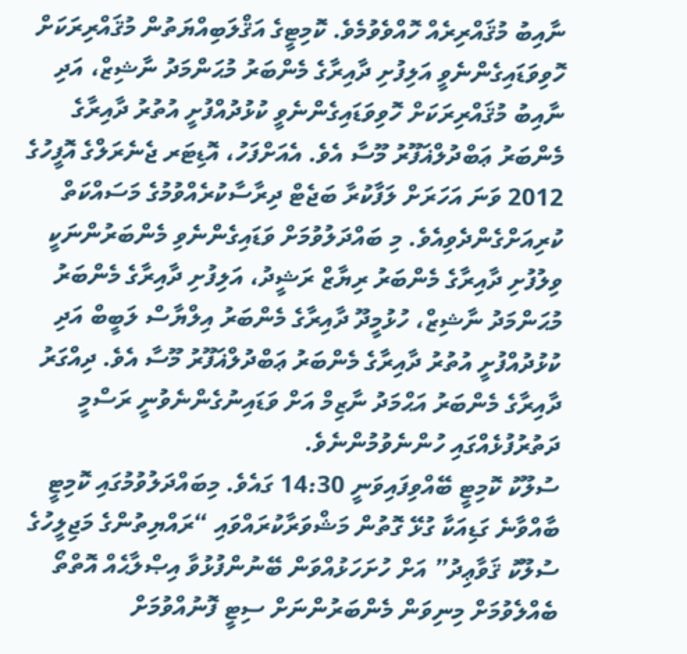ނާއިބު މުޤައްރިރެއް ހޮއްވެވުމެވެ. ކޮމިޓީގެ އަޤްލަބިއްޔަތުން މުޤައްރިރަކަށް ހޮވިވަޑައިގެންނެވީ އަލިފުށި ދާއިރާގެ މެންބަރު މުޙަންމަދު ނާޝިޒް، އަދި ނާއިބު މުޤައްރިރަކަށް ހޮވިވަޑައިގެންނެވީ ކުޅުދުއްފުށީ އުތުރު ދާއިރާގެ މެންބަރު ޢަބްދުލްޣަފޫރު މޫސާ އެވެ. އެއަށްފަހު، އޮޑިޓަރ ޖެނެރަލްގެ އޮފީހުގެ 2012 ވަނަ އަހަރަށް ލަފާކުރާ ބަޖެޓް ދިރާސާކުރެއްވުމުގެ މަސައްކަތް ކުރިއަށްގެންދެވިއެވެ. މި ބައްދަލުވުމަށް ވަޑައިގެންނެވި މެންބަރުންނަކީ ވިލުފުށި ދާއިރާގެ މެންބަރު ރިޔާޒް ރަޝީދު، އަލިފުށި ދާއިރާގެ މެންބަރު މުޙަންމަދު ނާޝިޒް، ހުޅުމީދޫ ދާއިރާގެ މެންބަރު އިލްޔާސް ލަބީބް އަދި ކުޅުދުއްފުށީ އުތުރު ދާއިރާގެ މެންބަރު ޢަބްދުލްޣަފޫރު މޫސާ އެވެ. ދިއްގަރު ދާއިރާގެ މެންބަރު އަޙްމަދު ނާޒިމް އަށް ވަޑައިނުގެންނެވުނީ ރަސްމީ ދަތުރުފުޅެއްގައި ހުންނެވުމުންނެވެ.
ސުލޫކު ކޮމިޓީ ބޭއްވިފައިވަނީ 14:30 ގައެވެ. މިބައްދަލުވުމުގައި ކޮމިޓީ ބާއްވާނެ ގަޑިއަކާ ގުޅޭ ގޮތުން މަޝްވަރާކުރައްވައި “ރައްޔިތުންގެ މަޖިލީހުގެ ސުލޫކު ޤަވާޢިދު” އަށް ހުށަހަޅުއްވަން ބޭނުންފުޅުވާ އިޞްލާޙެއް އޮތްތޯ ބެއްލެވުމަށް މިނިވަން މެންބަރުންނަށް ސިޓީ ފޮނުއްވުމަށް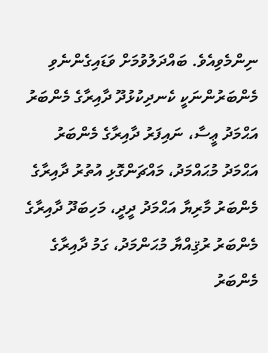ނިންމެވިއެވެ. ބައްދަލުވުމަށް ވަޑައިގެންނެވި މެންބަރުންނަކީ ކެނދިކުޅުދޫ ދާއިރާގެ މެންބަރު އަޙްމަދު ޢީސާ، ނައިފަރު ދާއިރާގެ މެންބަރު އަޙްމަދު މުޙައްމަދު، މައްޗަންގޮޅި އުތުރު ދާއިރާގެ މެންބަރު މާރިޔާ އަޙްމަދު ދީދީ، މަހިބަދޫ ދާއިރާގެ މެންބަރު ރުޤިއްޔާ މުޙަންމަދު، ގަމު ދާއިރާގެ މެންބަރު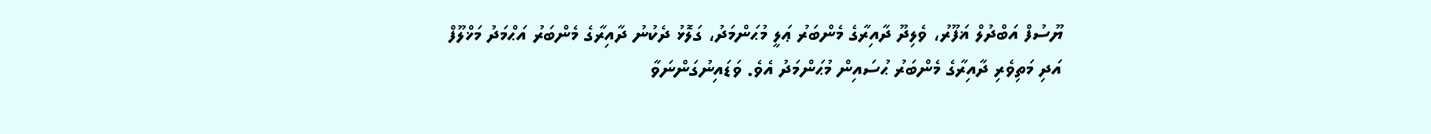ޔޫސުފް އަބްދުލް ޣަފޫރު، ވެލިދޫ ދާއިރާގެ މެންބަރު ޢަލީ މުޙަންމަދު، ގަލޮޅު ދެކުނު ދާއިރާގެ މެންބަރު އަޙްމަދު މަޚްލޫފް އަދި މަތިވެރި ދާއިރާގެ މެންބަރު ޙުސައިން މުޙަންމަދު އެވެ. ވަޑައިނުގަންނަވާ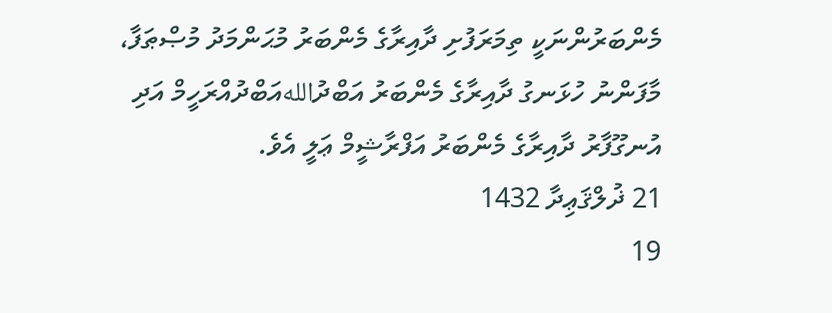މެންބަރުންނަކީ ތިމަރަފުށި ދާއިރާގެ މެންބަރު މުޙަންމަދު މުޞްޠަފާ، މާފަންނު ހުޅަނގު ދާއިރާގެ މެންބަރު އަބްދުاللهއަބްދުއްރަހީމް އަދި އުނގޫފާރު ދާއިރާގެ މެންބަރު އަފްރާޝީމް ޢަލީ އެވެ.
21 ޛުލްޤަޢިދާ 1432
19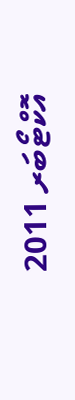އޮކްޓޯބަރ 2011